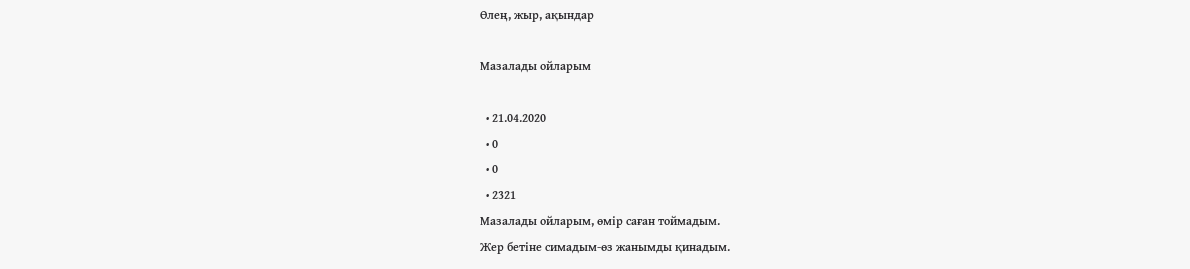Өлең, жыр, ақындар

Мазалады ойларым

  • 21.04.2020
  • 0
  • 0
  • 2321
Мазалады ойларым, өмір саған тоймадым.
Жер бетіне симадым-өз жанымды қинадым.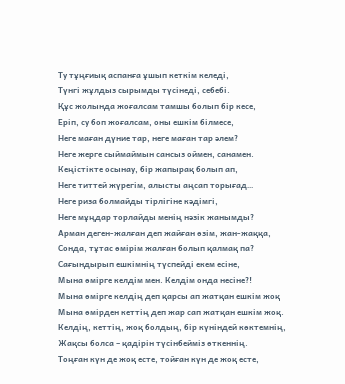Ту тұңғиық аспанға ұшып кеткім келеді,
Түнгі жұлдыз сырымды түсінеді, себебі.
Құс жолында жоғалсам тамшы болып бір кесе,
Еріп, су боп жоғалсам, оны ешкім білмесе,
Неге маған дүние тар, неге маған тар әлем?
Неге жерге сыймаймын сансыз оймен, санамен.
Кеңістікте осынау, бір жапырақ болып ап,
Неге титтей жүрегім, алысты аңсап торығад…
Неге риза болмайды тірлігіне кәдімгі,
Неге мұңдар торлайды менің нәзік жанымды?
Арман деген-жалған деп жайған өзім, жан-жаққа,
Сонда, тұтас өмірім жалған болып қалмақ па?
Сағындырып ешкімнің түспейді екем есіне,
Мына өмірге келдім мен. Келдім онда несіне?!
Мына өмірге келдің деп қарсы ап жатқан ешкім жоқ
Мына өмірден кеттің деп жар сап жатқан ешкім жоқ.
Келдің, кеттің, жоқ болдың, бір күніндей көктемнің,
Жақсы болса – қадірін түсінбейміз өткеннің.
Тоңған күн де жоқ есте, тойған күн де жоқ есте,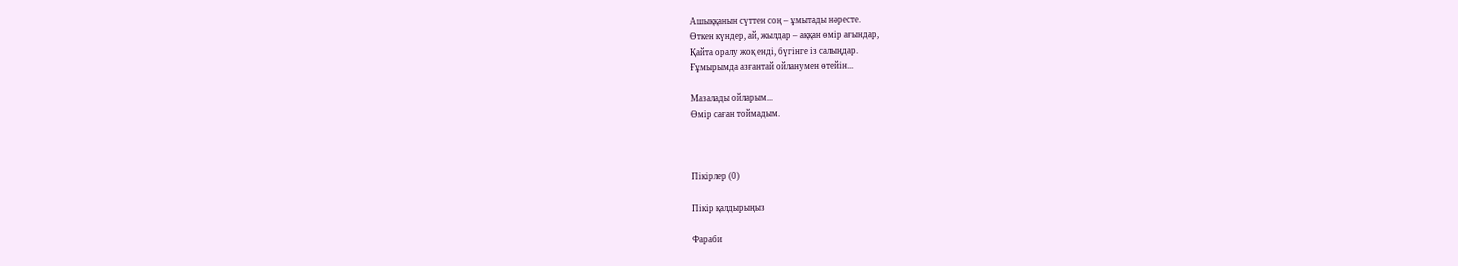Ашыққанын сүттен соң – ұмытады нәресте.
Өткен күндер, ай, жылдар – аққан өмір ағындар,
Қайта оралу жоқ енді, бүгінге із салыңдар.
Ғұмырымда азғантай ойланумен өтейін...

Мазалады ойларым...
Өмір саған тоймадым.



Пікірлер (0)

Пікір қалдырыңыз

Фараби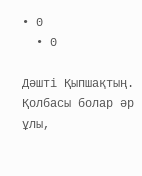• 0
  • 0

Дәшті Қыпшақтың.
Қолбасы болар әр ұлы,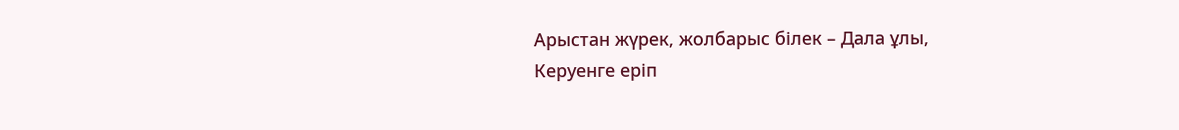Арыстан жүрек, жолбарыс білек – Дала ұлы,
Керуенге еріп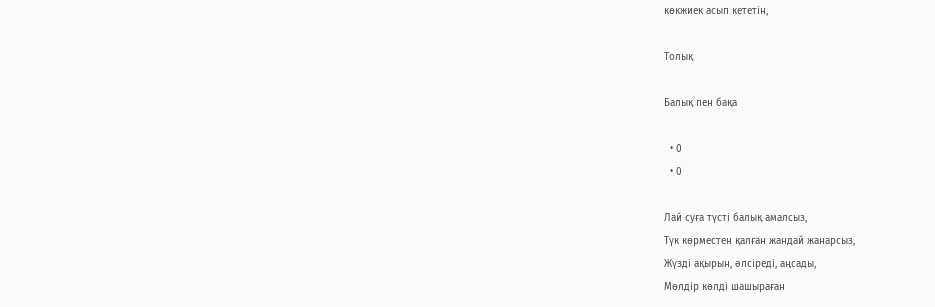көкжиек асып кететін,

Толық

Балық пен бақа

  • 0
  • 0

Лай суға түсті балық амалсыз,
Түк көрместен қалған жандай жанарсыз,
Жүзді ақырын, әлсіреді, аңсады,
Мөлдір көлді шашыраған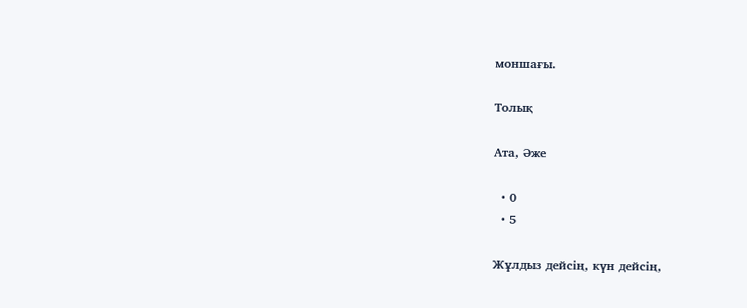моншағы.

Толық

Ата, Әже

  • 0
  • 5

Жұлдыз дейсің, күн дейсің,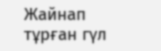Жайнап тұрған гүл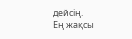дейсің.
Ең жақсы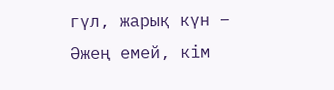гүл, жарық күн –
Әжең емей, кім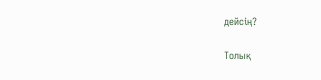дейсің?

Толық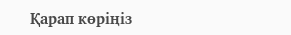Қарап көріңіз